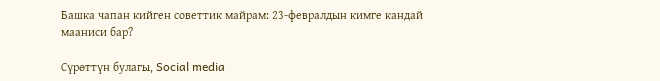Башка чапан кийген советтик майрам: 23-февралдын кимге кандай мааниси бар?

Сүрөттүн булагы, Social media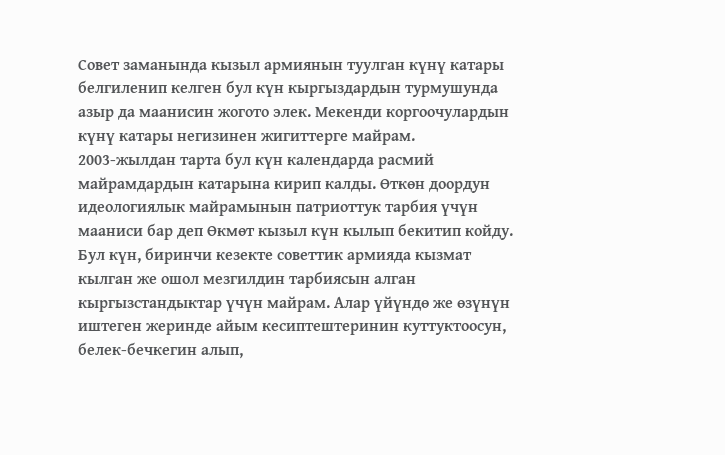Совет заманында кызыл армиянын туулган күнү катары белгиленип келген бул күн кыргыздардын турмушунда азыр да маанисин жогото элек. Мекенди коргоочулардын күнү катары негизинен жигиттерге майрам.
2003-жылдан тарта бул күн календарда расмий майрамдардын катарына кирип калды. Өткөн доордун идеологиялык майрамынын патриоттук тарбия үчүн мааниси бар деп Өкмөт кызыл күн кылып бекитип койду.
Бул күн, биринчи кезекте советтик армияда кызмат кылган же ошол мезгилдин тарбиясын алган кыргызстандыктар үчүн майрам. Алар үйүндө же өзүнүн иштеген жеринде айым кесиптештеринин куттуктоосун, белек-бечкегин алып,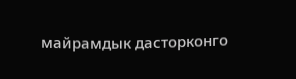майрамдык дасторконго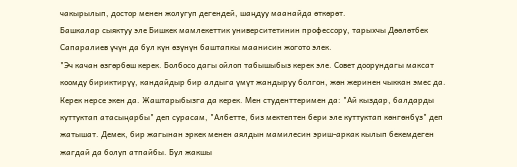чакырылып, достор менен жолугуп дегендей, шаңдуу маанайда өткөрөт.
Башкалар сыяктуу эле Бишкек мамлекеттик университетинин профессору, тарыхчы Дөөлөтбек Сапаралиев үчүн да бул күн өзүнүн баштапкы маанисин жогото элек.
"Эч качан өзгөрбөш керек. Болбосо дагы ойлоп табышыбыз керек эле. Совет доорундагы максат коомду бириктирүү, кандайдыр бир алдыга үмүт жандыруу болгон, жөн жеринен чыккан эмес да. Керек нерсе экен да. Жаштарыбызга да керек. Мен студенттеримен да: "Ай кыздар, балдарды куттуктап атасыңарбы" деп сурасам, "Албетте, биз мектептен бери эле куттуктап көнгөнбүз" деп жатышат. Демек, бир жагынан эркек менен аялдын мамилесин эриш-аркак кылып бекемдеген жагдай да болуп атпайбы. Бул жакшы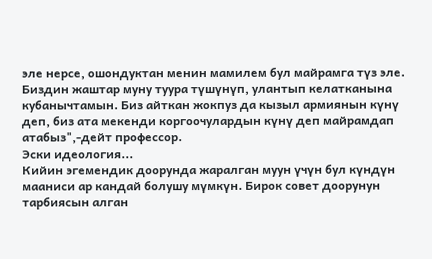эле нерсе, ошондуктан менин мамилем бул майрамга түз эле. Биздин жаштар муну туура түшүнүп, улантып келатканына кубанычтамын. Биз айткан жокпуз да кызыл армиянын күнү деп, биз ата мекенди коргоочулардын күнү деп майрамдап атабыз",-дейт профессор.
Эски идеология...
Кийин эгемендик доорунда жаралган муун үчүн бул күндүн мааниси ар кандай болушу мүмкүн. Бирок совет доорунун тарбиясын алган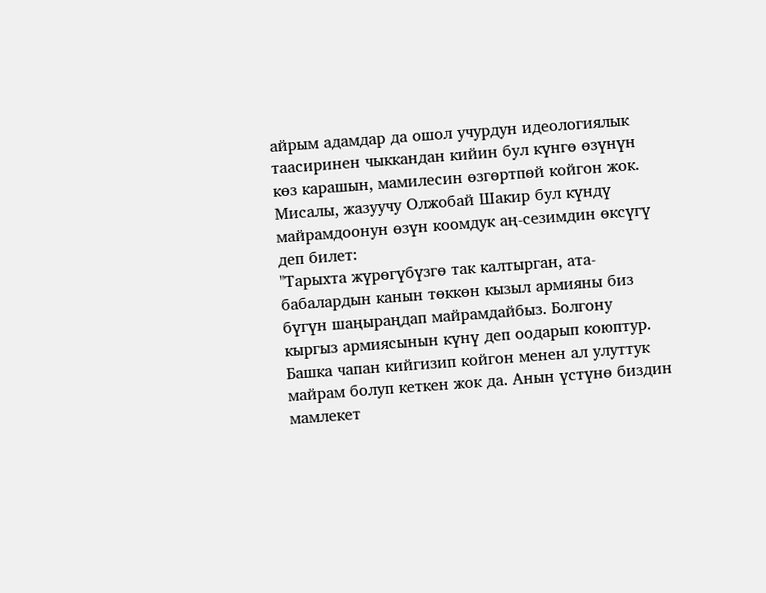айрым адамдар да ошол учурдун идеологиялык таасиринен чыккандан кийин бул күнгө өзүнүн көз карашын, мамилесин өзгөртпөй койгон жок. Мисалы, жазуучу Олжобай Шакир бул күндү майрамдоонун өзүн коомдук аң-сезимдин өксүгү деп билет:
"Тарыхта жүрөгүбүзгө так калтырган, ата-бабалардын канын төккөн кызыл армияны биз бүгүн шаңыраңдап майрамдайбыз. Болгону кыргыз армиясынын күнү деп оодарып коюптур. Башка чапан кийгизип койгон менен ал улуттук майрам болуп кеткен жок да. Анын үстүнө биздин мамлекет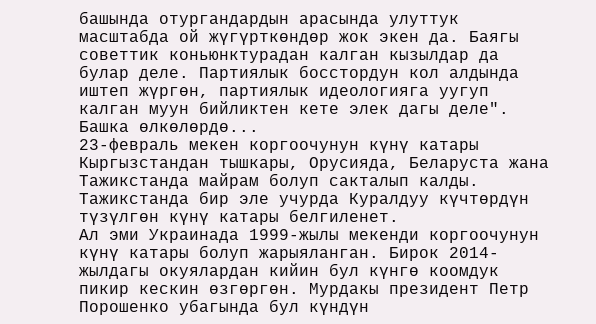башында отургандардын арасында улуттук масштабда ой жүгүрткөндөр жок экен да. Баягы советтик коньюнктурадан калган кызылдар да булар деле. Партиялык босстордун кол алдында иштеп жүргөн, партиялык идеологияга уугуп калган муун бийликтен кете элек дагы деле".
Башка өлкөлөрдө...
23-февраль мекен коргоочунун күнү катары Кыргызстандан тышкары, Орусияда, Беларуста жана Тажикстанда майрам болуп сакталып калды. Тажикстанда бир эле учурда Куралдуу күчтөрдүн түзүлгөн күнү катары белгиленет.
Ал эми Украинада 1999-жылы мекенди коргоочунун күнү катары болуп жарыяланган. Бирок 2014-жылдагы окуялардан кийин бул күнгө коомдук пикир кескин өзгөргөн. Мурдакы президент Петр Порошенко убагында бул күндүн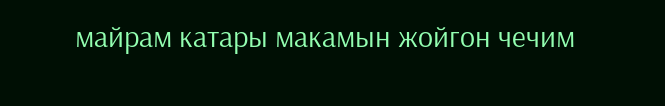майрам катары макамын жойгон чечим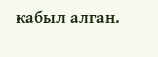кабыл алган.